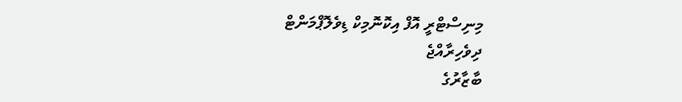މިނިސްޓްރީ އޮފް އިކޮނޮމިކް ޑިވެލޮޕްމަންޓް
ދިވެހިރާއްޖެ
ބާޒާރުގެ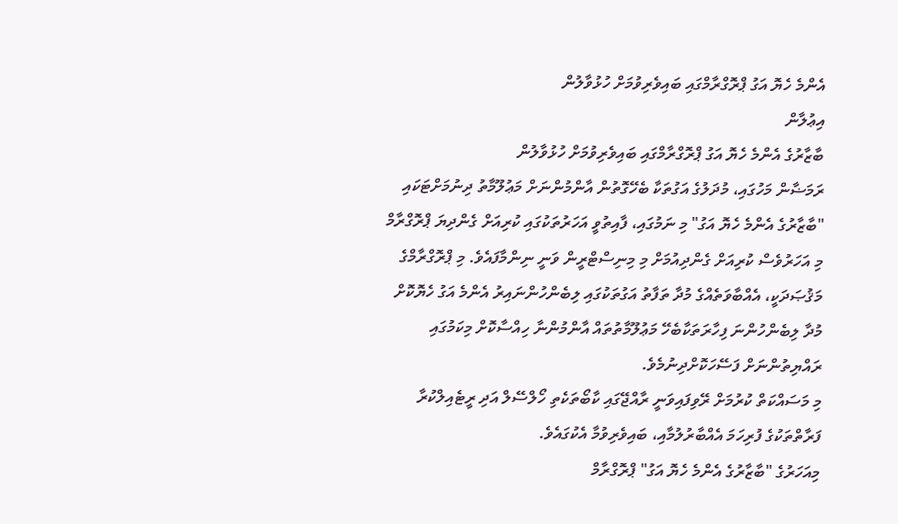އެންމެ ހެޔޮ އަގު ޕްރޮގްރާމްގައި ބައިވެރިވުމަށް ހުޅުވާލުން
އިޢުލާން
ބާޒާރުގެ އެންމެ ހެޔޮ އަގު ޕްރޮގްރާމްގައި ބައިވެރިވުމަށް ހުޅުވާލުން
ރަމަޟާން މަހުގައި، މުދަލުގެ އަގުތަކާ ބެހޭގޮތުން އާންމުންނަށް މަޢުލޫމާތު ދިނުމަށްޓަކައި "ބާޒާރުގެ އެންމެ ހެޔޮ އަގު" މި ނަމުގައި، ފާއިތުވީ އަހަރުތަކުގައި ކުރިއަށް ގެންދިޔަ ޕްރޮގްރާމް މި އަހަރުވެސް ކުރިއަށް ގެންދިއުމަށް މި މިނިސްޓްރީން ވަނީ ނިންމާފައެވެ. މި ޕްރޮގްރާމްގެ މަޤުޞަދަކީ، އެއްބާވަތެއްގެ މުދާ ތަފާތު އަގުތަކުގައި ލިބެންހުންނައިރު އެންމެ އަގު ހެޔޮކޮށް މުދާ ލިބެންހުންނަ ފިހާރަތަކާބެހޭ މަޢުލޫމާތުތައް އާންމުންނާ ހިއްސާކޮށް މިކަމުގައި ރައްޔިތުންނަށް ފަސޭހަކޮށްދިނުމެވެ.
މި މަސައްކަތް ކުރުމަށް ރޭވިފައިވަނީ ރާއްޖޭގައި ކާބޯތަކެތި ހޯލްސޭލް އަދި ރީޓެއިލްކުރާ ފަރާތްތަކުގެ ފުރިހަމަ އެއްބާރުލުމާއި، ބައިވެރިވުމާ އެކުގައެވެ.
މިއަހަރުގެ "ބާޒާރުގެ އެންމެ ހެޔޮ އަގު" ޕްރޮގްރާމް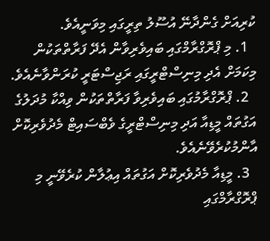ކުރިއަށް ގެންދާނޭ އުސޫލު ތިރީގައި މިވަނީއެވެ.
  1. މި ޕްރޮގްރާމްގައި ބައިވެރިވާން އެދޭ ފަރާތްތަކުން މިކަމަށް އެދި މިނިސްޓްރީގައި ރަޖިސްޓަރީ ކުރަންވާނެއެވެ.
  2. ޕްރޮގްރާމުގައި ބައިވެރިވާ ފަރާތްތަކުން ވިއްކާ މުދަލުގެ އަގުތައް މީޑިއާ އަދި މިނިސްޓްރީގެ ވެބްސައިޓް މެދުވެރިކޮށް އާންމުކުރެވޭނެއެވެ.
  3. މީޑިއާ މެދުވެރިކޮށް އަގުތައް އިޢުލާން ކުރެވޭނީ މި ޕްރޮގްރާމްގައި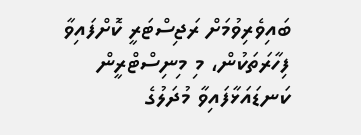ބައިވެރިވުމަށް ރަޖިސްޓަރީ ކޮށްފައިވާ ފިހާރަތަކުން، މި މިނިސްޓްރީން ކަނޑައަޅާފައިވާ މުދަލުގެ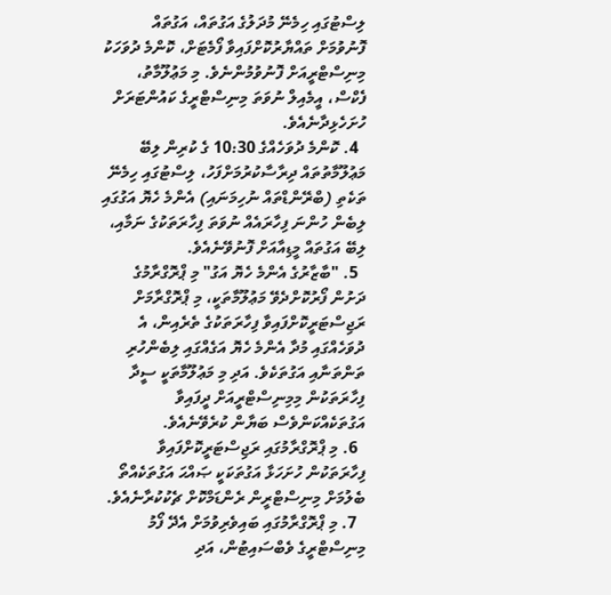ލިސްޓުގައި ހިމެނޭ މުދަލުގެ އަގުތައް، އަގުތައް ފޮނުވުމަށް ތައްޔާރުކޮށްފައިވާ ފޯމެޓަށް، ކޮންމެ ދުވަހަކު މިނިސްޓްރީއަށް ފޮނުވުމުންނެވެ. މި މަޢުލޫމާތު، ފެކްސް، އީމެއިލް ނުވަތަ މިނިސްޓްރީގެ ކައުންޓަރަށް ހުށަހެޅިދާނެއެވެ.
  4. ކޮންމެ ދުވަހެއްގެ 10:30 ގެ ކުރިން ލިބޭ މަޢުލޫމާތުތައް ދިރާސާކުރުމަށްފަހު، ލިސްޓުގައި ހިމެނޭ ތަކެތި (ބްރޭންޑްތައް ނުހިމަނައި) އެންމެ ހެޔޮ އަގުގައި ލިބެން ހުންނަ ފިހާރައެއް ނުވަތަ ފިހާރަތަކުގެ ނަމާއި، ލިބޭ އަގުތައް މީޑިއާއަށް ފޮނުވޭނެއެވެ.
  5. "ބާޒާރުގެ އެންމެ ހެޔޮ އަގު" މި ޕްރޮގްރާމުގެ ދަށުން ފޯރުކޮށްދެވޭ މަޢުލޫމާތަކީ، މި ޕްރޮގްރާމަށް ރަޖިސްޓަރީކޮށްފައިވާ ފިހާރަތަކުގެ ތެރެއިން، އެ ދުވަހެއްގައި މުދާ އެންމެ ހެޔޮ އަގެއްގައި ލިބެންހުރި ތަންތަނާއި އަގުތަކެވެ. އަދި މި މަޢުލޫމާތަކީ ސީދާ ފިހާރަތަކުން މިމިނިސްޓްރީއަށް ދީފައިވާ އަގުތަކެއްކަންވެސް ބަޔާން ކުރެވޭނެއެވެ.
  6. މި ޕްރޮގްރާމުގައި ރަޖިސްޓަރީކޮށްފައިވާ ފިހާރަތަކުން ހުށަހަޅާ އަގުތަކަކީ ޞައްޙަ އަގުތަކެއްތޯ ބެލުމަށް މިނިސްޓްރީން ރެންޑަމްކޮށް ޗެކުކުރާނެއެވެ.
  7. މި ޕްރޮގްރާމުގައި ބައިވެރިވުމަށް އެދޭ ފޯމު މިނިސްޓްރީގެ ވެބްސައިޓުން، އަދި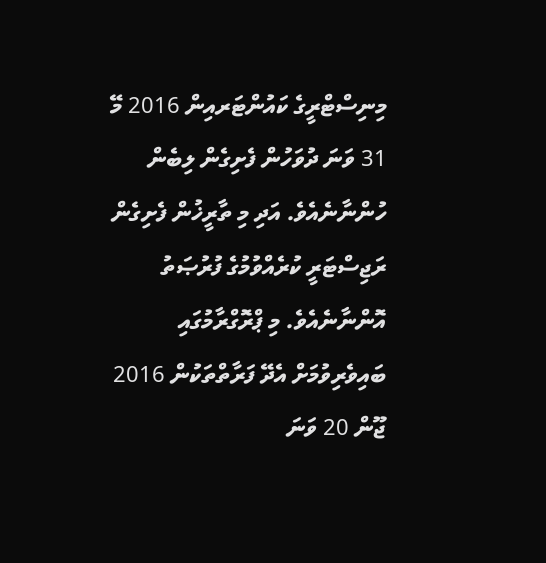މިނިސްޓްރީގެ ކައުންޓަރއިން 2016 މޭ 31 ވަނަ ދުވަހުން ފެށިގެން ލިބެން ހުންނާނެއެވެ. އަދި މި ތާރީޚުން ފެށިގެން ރަޖިސްޓަރީ ކުރެއްވުމުގެ ފުރުޞަތު އޮންނާނެއެވެ. މި ޕްރޮގްރާމުގައި ބައިވެރިވުމަށް އެދޭ ފަރާތްތަކުން 2016 ޖޫން 20 ވަނަ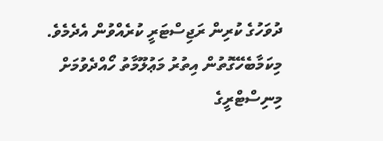ދުވަހުގެ ކުރިން ރަޖިސްޓަރީ ކުރެއްވުން އެދެމެވެ.
މިކަމާބެހޭގޮތުން އިތުރު މަޢުލޫމާތު ހޯއްދެވުމަށް މިނިސްޓްރީގެ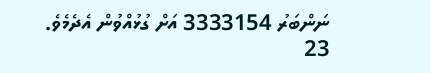ނަންބަރު 3333154 އަށް ގުޅުއްވުން އެދެމެވެ.
23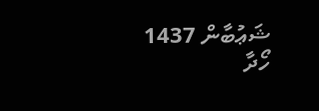ޝަޢުބާން 1437
ހޯދާ